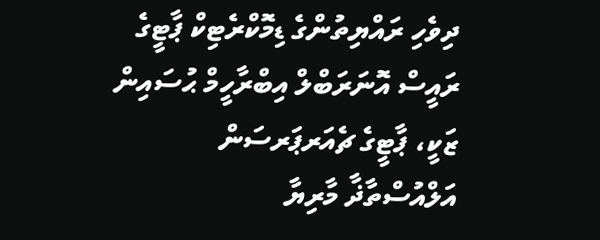ދިވެހި ރައްޔިތުންގެ ޑިމޮކްރެޓިކް ޕާޓީގެ ރައީސް އޮނަރަބްލް އިބްރާހީމް ޙުސައިން ޒަކީ، ޕާޓީގެ ޗެއަރޕަރސަން އަލްއުސްތާޛާ މާރިޔާ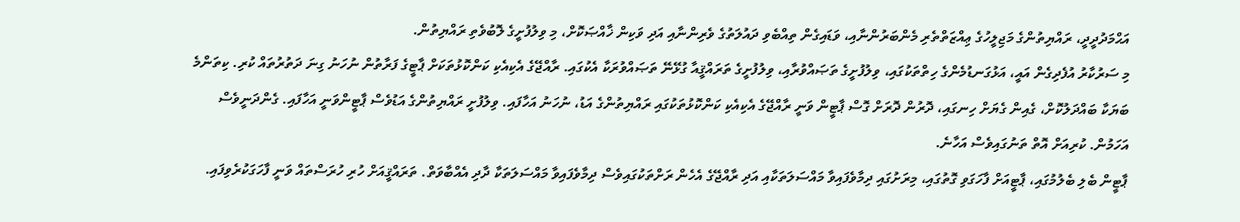އަޙްމަދުދީދީ، ރައްޔިތުންގެ މަޖިލީހުގެ ޢިއްޒަތްތެރި މެންބަރުންނާއި، ވަޑައިގެން ތިއްބެވި ދައުލަތުގެ ވެރިންނާއި އަދި ވަކިން ޚާއްޞަކޮށް، މި ވިލުފުށީގެ ލޮބުވެތި ރައްޔިތުން.
މި ސަރުކާރު އުފެދިގެން އައީ، އަޅުގަނޑުމެންގެ ހިތްތަކުގައި، ވިލުފުށީގެ ތަޞައްވުރާއި، ވިލުފުށީގެ ތަރައްޤީއާ ގުޅޭނޭ ތަޞައްވުރަކާ އެކުގައި. ރާއްޖޭގެ އެކިއެކި ކަންކޮޅުތަކަށް ޕާޓީގެ ފަރާތުން ނުހަނު ގިނަ ދަތުރުތައް ކުރި. ކިތަންމެ ބަޔަކާ ބައްދަލުކޮށް، ގެއިން ގެޔަށް ހިނގައި، ދޮރުން ދޮރަށް ގޮސް ޕާޓީން ވަނީ ރާއްޖޭގެ އެކިއެކި ކަންކޮޅުތަކުގައި ރައްޔިތުންގެ އަޑު، ނުހަނު އަހާފައި. ވިލުފުށީ ރައްޔިތުންގެ އަޑުވެސް ޕާޓީންވަނީ އަހާފައި. ގެންދަނީވެސް އަހަމުން. ކުރިއަށް އޮތް ތަނުގައިވެސް އަހާނެ.
ޕާޓީން ބެލި ބެލުމުގައި، ޕާޓީއަށް ފާހަގަވި ގޮތުގައި، މިރަށުގައި ދިމާވެފައިވާ މައްސަލަތަކާއި އަދި ރާއްޖޭގެ އެހެން ރަށްތަކުގައިވެސް ދިމާވެފައިވާ މައްސަލަތަކާ ދާދި އެއްބާވަތް. ތަރައްޤީއަށް ހުރި ހުރަސްތައް ވަނީ ފާހަގަކުރެވިފައި.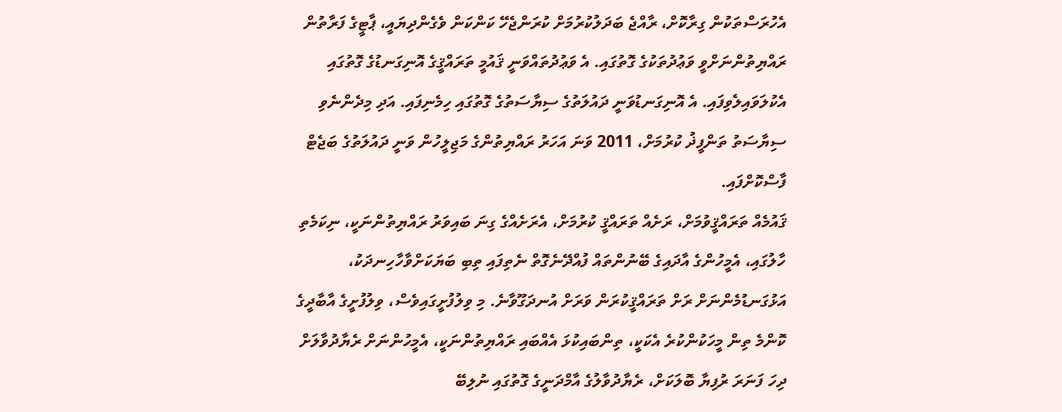އެހުރަސްތަކުން ގިރާކޮށް، ރާއްޖެ ބަދަލުކުރުމަށް ކުރަންޖެހޭ ކަންކަން ވެގެންދިޔައީ، ޕާޓީގެ ފަރާތުން ރައްޔިތުންނަށްވީ ވަޢުދުތަކުގެ ގޮތުގައި. އެ ވަޢުދުތައްވަނީ ޤައުމީ ތަރައްޤީގެ އޮނިގަނޑުގެ ގޮތުގައި އެކުލަވައިލެވިފައި. އެ އޮނިގަނޑުވަނީ ދައުލަތުގެ ސިޔާސަތުގެ ގޮތުގައި ހިމެނިފައި. އަދި މިދެންނެވި ސިޔާސަތު ތަންފީޛު ކުރުމަށް، 2011 ވަނަ އަހަރު ރައްޔިތުންގެ މަޖިލީހުން ވަނީ ދައުލަތުގެ ބަޖެޓް ފާސްކޮށްފައި.
ޤައުމެއް ތަރައްޤީވުމަށް، ރަށެއް ތަރައްޤީ ކުރުމަށް، އެރަށެއްގެ ގިނަ ބައިވަރު ރައްޔިތުންނަކީ، ނިކަމެތި ހާލުގައި، އެމީހުންގެ އާދައިގެ ބޭނުންތައް ފުއްދޭނެގޮތް ނެތިފައި ތިބި ބަޔަކަށްވާހާހިނދަކު، އަޅުގަނޑުމެންނަށް ރަށް ތަރައްޤީކުރަން ވަރަށް އުނދަގޫވާނެ. މި ވިލުފުށީގައިވެސް، ވިލުފުށީގެ އާބާދީގެ ކޮންމެ ތިން މީހަކުންކުރެ އެކަކީ، ތިންބައިކުޅަ އެއްބައި ރައްޔިތުންނަކީ، އެމީހުންނަށް ރެޔާދުވާލަށް ދިހަ ފަނަރަ ރުފިޔާ ބޮލަކަށް، ރެޔާދުވާލުގެ އާމްދަނީގެ ގޮތުގައި ނުލިބޭ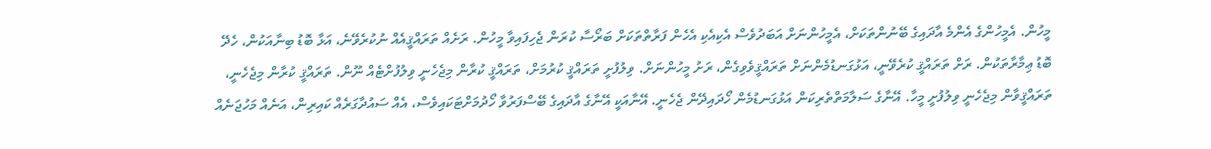މީހުން. އެމީހުންގެ އެންމެ އާދައިގެ ބޭނުންތަކަށް، އެމީހުންނަށް އަބަދުވެސް އެކިއެކި އެހެން ފަރާތްތަކަށް ބަރޯސާ ކުރަން ޖެހިފައިވާ މީހުން. ރަށެއް ތަރައްޤީއެއް ނުކުރެވޭނެ، އަޅާ ބޮޑު ބިނާއަކުން، ހެދޭ ބޮޑު ޢިމާރާތަކުން. ރަށް ތަރައްޤީ ކުރެވޭނީ، އަޅުގަނޑުމެންނަށް ތަރައްޤީވެވިގެން، ރަށު މީހުންނަށް. ވިލުފުށީ ތަރައްޤީ ކުރުމަށް، ތަރައްޤީ ކުރާން މިޖެހެނީ ވިލުފުށްޓެއް ނޫން. ތަރައްޤީ ކުރާން މިޖެހެނީ، ތަރައްޤީވާން މިޖެހެނީ ވިލުފުށީ މީހާ. އޭނާގެ ސަލާމަތްތެރިކަން އަޅުގަނޑުމެން ހޯދައިދޭން ޖެހެނީ. އޭނާއަކީ އޭނާގެ އާދައިގެ ބޭސްފަރުވާ ހޯދުމަށްޓަކައިވެސް، އެއް ސައުދާގަރެއް ކައިރިން، އަނެއް މަހުޖަނެއް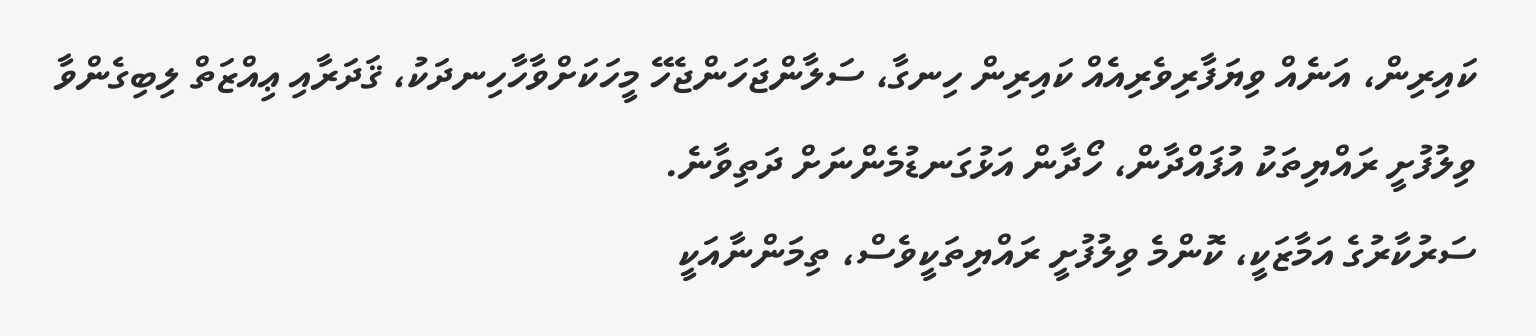ކައިރިން، އަނެއް ވިޔަފާރިވެރިއެއް ކައިރިން ހިނގާ، ސަލާންޖަހަންޖެހޭ މީހަކަށްވާހާހިނދަކު، ޤަދަރާއި ޢިއްޒަތް ލިބިގެންވާ ވިލުފުށީ ރައްޔިތަކު އުފައްދާން، ހޯދާން އަޅުގަނޑުމެންނަށް ދަތިވާނެ.
ސަރުކާރުގެ އަމާޒަކީ، ކޮންމެ ވިލުފުށީ ރައްޔިތަކީވެސް، ތިމަންނާއަކީ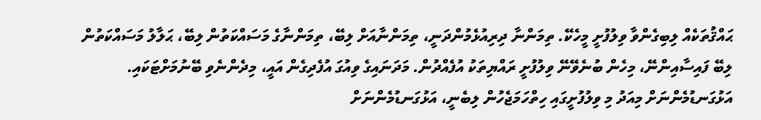ޙައްޤުތަކެއް ލިބިގެންވާ ވިލުފުށީ މީހެކޭ. ތިމަންނާ ދިރިއުޅެމުންދަނީ، ތިމަންނާއަށް ލިބޭ، ތިމަންނާގެ މަސައްކަތުން ލިބޭ، ޙަލާލު މަސައްކަތުން ލިބޭ ފައިސާއިންނޭ، މިހެން ބުނެވޭނޭ ވިލުފުށީ ރައްޔިތަކު އުފެއްދުން. މަދަނައިގެ ވިއުގަ އުފެދިގެން އައީ، މިދެންނެވި ބޭނުމަށްޓަކައި. އަޅުގަނޑުމެންނަށް މިއަދު މި ވިލުފުށީގައި ހިތްހަމަޖެހުން ލިބެނީ، އަޅުގަނޑުމެންނަށް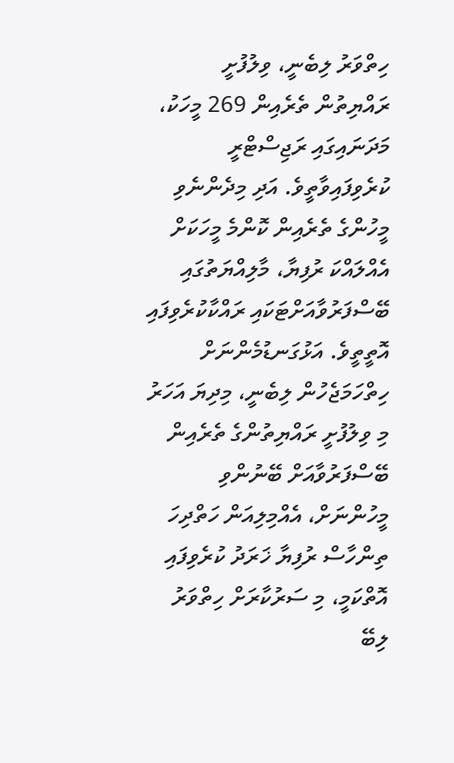ހިތްވަރު ލިބެނީ، ވިލުފުށީ ރައްޔިތުން ތެރެއިން 269 މީހަކު، މަދަނައިގައި ރަޖިސްޓްރީ ކުރެވިފައިވާތީވެ. އަދި މިދެންނެވި މީހުންގެ ތެރެއިން ކޮންމެ މީހަކަށް އެއްލައްކަ ރުފިޔާ، މާލިއްޔަތުގައި ބޭސްފަރުވާއަށްޓަކައި ރައްކާކުރެވިފައި އޮތީތީވެ. އަޅުގަނޑުމެންނަށް ހިތްހަމަޖެހުން ލިބެނީ، މިދިޔަ އަހަރު މި ވިލުފުށީ ރައްޔިތުންގެ ތެރެއިން ބޭސްފަރުވާއަށް ބޭނުންވި މީހުންނަށް، އެއްމިލިއަން ހަތްދިހަ ތިންހާސް ރުފިޔާ ޚަރަދު ކުރެވިފައި އޮތްކަމީ، މި ސަރުކާރަށް ހިތްވަރު ލިބޭ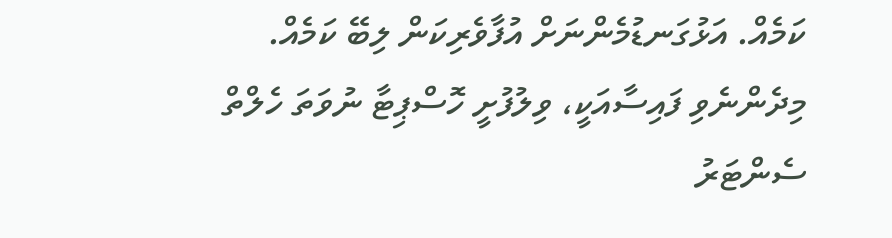ކަމެއް. އަޅުގަނޑުމެންނަށް އުފާވެރިކަން ލިބޭ ކަމެއް. މިދެންނެވި ފައިސާއަކީ، ވިލުފުށީ ހޮސްޕިޓާ ނުވަތަ ހެލްތް ސެންޓަރު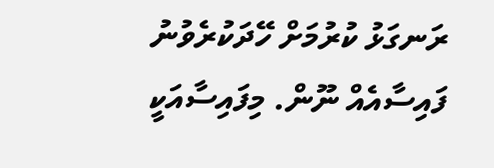ރަނގަޅު ކުރުމަށް ހޭދަކުރެވުނު ފައިސާއެއް ނޫން. މިފައިސާއަކީ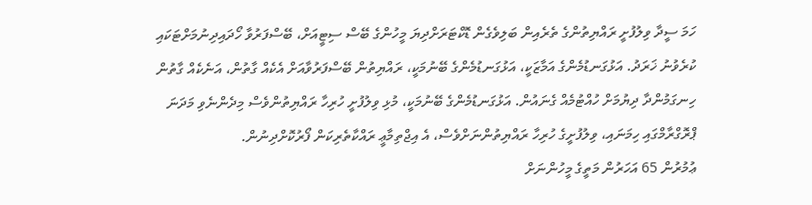ހަމަ ސީދާ ވިލުފުށީ ރައްޔިތުންގެ ތެރެއިން ބަލިވެގެން ޑޮކްޓަރަށްދިޔަ މީހުންގެ ބޭސް ސިޓީއަށް، ބޭސްފަރުވާ ހޯދައިދިނުމަށްޓަކައި ކުރެވުނު ޚަރަދު. އަޅުގަނޑުމެންގެ އަމާޒަކީ، އަޅުގަނޑުމެންގެ ބޭނުމަކީ، ރައްޔިތުން ބޭސްފަރުވާއަށް އެކެއް ގާތުން، އަނެކެއް ގާތުން ހިނގަމުންދާ ދިޔުމަށް ހުއްޓުމެއް ގެނައުން. އަޅުގަނޑުމެންގެ ބޭނުމަކީ، މުޅި ވިލުފުށީ ހުރިހާ ރައްޔިތުންވެސް މިދެންނެވި މަދަނަ ޕްރޮގްރާމްގައި ހިމަނައި، ވިލުފުށީގެ ހުރިހާ ރައްޔިތުންނަށްވެސް، އެ އިޖްތިމާޢީ ރައްކާތެރިކަން ފޯރުކޮށްދިނުން.
ޢުމުރުން 65 އަހަރުން މަތީގެ މީހުންނަށް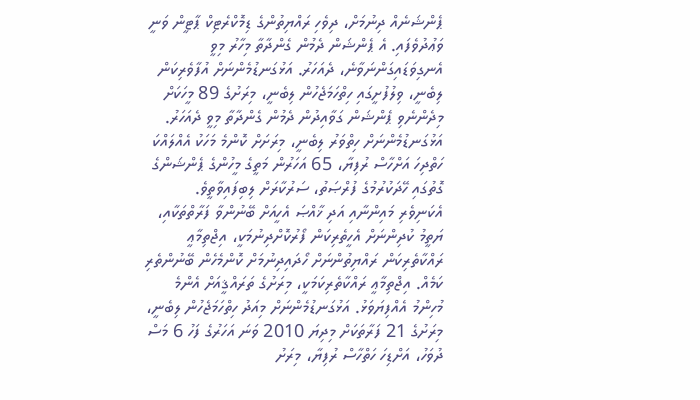ޕެންޝަނެއް ދިނުމަށް، ދިވެހި ރައްޔިތުންގެ ޑިމޮކްރެޓިކް ޕާޓީން ވަނީ ވަޢުދުވެފައި. އެ ޕެންޝަން ދެމުން ގެންދާތާ މިހާރު މިވީ އެނގިވަޑައިގަންނަވާނެ، ދެއަހަރު. އަޅުގަނޑުމެންނަށް އުފާވެރިކަން ލިބެނީ، ވިލުފުށީގައި ހިތްހަމަޖެހުން ލިބެނީ، މިރަށުގެ 89 މީހަކަށް މިދެންނެވި ޕެންޝަން ގަވާއިދުން ދެމުން ގެންދާތާ މިވީ ދެއަހަރު. އަޅުގަނޑުމެންނަށް ހިތްވަރު ލިބެނީ، މިރަށަށް ކޮންމެ މަހަކު އެއްލައްކަ ހަތްދިހަ އަށްހާސް ރުފިޔާ، 65 އަހަރުން މަތީގެ މީހުންގެ ޕެންޝަންގެ ގޮތުގައި ހޭދަކުރުމުގެ ފުރްޞަތު، ސަރުކާރަށް ލިބިފައިވާތީވެ.
އެކަނިވެރި މައިންނާއި އަދި ޚާއްޞަ އެހީއަށް ބޭނުންވާ ފަރާތްތަކާއި، ޔަތީމު ކުދިންނަށް އެހީތެރިކަން ފޯރުކޮށްދިނުމަކީ، އިޖްތިމާޢީ ރައްކާތެރިކަން ރައްޔިތުންނަށް ހޯދައިދިނުމަށް ކޮންމެހެން ބޭނުންތެރި ކަމެއް. އިޖްތިމާޢީ ރައްކާތެރިކަމަކީ، މިރަށުގެ ތަރައްޤީއަށް އެންމެ މުހިންމު އެއްފިޔަވަޅު. އަޅުގަނޑުމެންނަށް މިއަދު ހިތްހަމަޖެހުން ލިބެނީ، މިރަށުގެ 21 ފަރާތަކަށް މިދިޔަ 2010 ވަނަ އަހަރުގެ ފަހު 6 މަސް ދުވަހު، އަށްޑިހަ ހަތްހާސް ރުފިޔާ، މިރަށު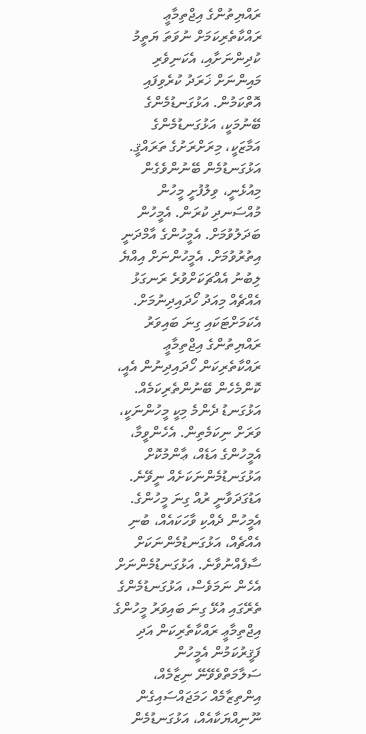ރައްޔިތުންގެ އިޖްތިމާޢީ ރައްކާތެރިކަމަށް ނުވަތަ ޔަތީމު ކުދިންނަށާއި، އެކަނިވެރި މައިންނަށް ޚަރަދު ކުރެވިފައި އޮތްކަމުން. އަޅުގަނޑުމެންގެ ބޭނުމަކީ، އަޅުގަނޑުމެންގެ އަމާޒަކީ، މިރަށްރަށުގެ ތަރައްޤީ. އަޅުގަނޑުމެން ބޭނުންވެގެން މިއުޅެނީ، ވިލުފުށީ މީހުން މުއްސަނދި ކުރަން. އެމީހުން ބަދަލުވުމަށް. އެމީހުންގެ އާމްދަނީ އިތުރުވުމަށް. އެމީހުންނަށް އިއްޔެ ލިބުނު އެއްޗަކަށްވުރެ ރަނގަޅު އެއްޗެއް މިއަދު ހޯދައިދިނުމަށް. އެކަމަށްޓަކައި ގިނަ ބައިވަރު ރައްޔިތުންގެ އިޖްތިމާޢީ ރައްކާތެރިކަން ހޯދައިދިނުން އެއީ، ކޮންމެހެން ބޭނުންތެރިކަމެއް. އަޅުގަނޑު ދެންމެ މިކީ މީހުންނަކީ، ވަރަށް ނިކަމެތިން. އެހެންވީމާ، އެމީހުންގެ އަޑެއް، ޢާންމުކޮށް އަޅުގަނޑުމެންނަކަށެއް ނީވޭނެ. އަޑުގަދަވާނީ ރުއް ގިނަ މީހުންގެ. އެމީހުން ދެއްކި ވާހަކައެއް، ބުނި އެއްޗެއް، އަޅުގަނޑުމެންނަކަށް ސާފެއްނުވާނެ. އަޅުގަނޑުމެންނަށް އެހެން ނަމަވެސް، އަޅުގަނޑުމެންގެ ތެރޭގައި އުޅޭ ގިނަ ބައިވަރު މީހުންގެ އިޖްތިމާޢީ ރައްކާތެރިކަން އަދި ފަޤީރުކަމުން އެމީހުން ސަލާމަތްވެވޭނޭ ނިޒާމެއް، އިންތިޒާމެއް ހަމަޖައްސައިގެން ނޫނިއްޔަކާއެއް، އަޅުގަނޑުމެން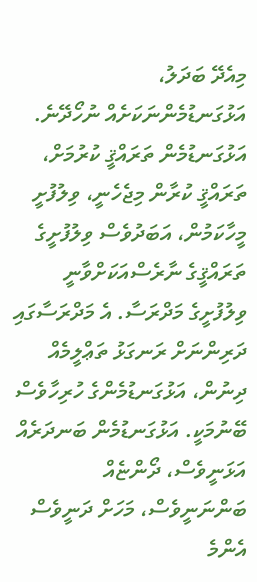މިއެދޭ ބަދަލު، އަޅުގަނޑުމެންނަކަށެއް ނުހޯދޭނެ.
އަޅުގަނޑުމެން ތަރައްޤީ ކުރުމަށް، ތަރައްޤީ ކުރާން މިޖެހެނީ، ވިލުފުށީ މީހާކަމުން، އަބަދުވެސް ވިލުފުށީގެ ތަރައްޤީގެ ނާރެސްއަކަށްވާނީ ވިލުފުށީގެ މަދްރަސާ. އެ މަދްރަސާގައި ދަރިންނަށް ރަނގަޅު ތަޢްލީމެއް ދިނުން، އަޅުގަނޑުމެންގެ ހުރިހާވެސް ބޭނުމަކީ. އަޅުގަނޑުމެން ބަނދަރެއް އަޅަނީވެސް، ދޯންޏެއް ބަންނަނީވެސް، މަހަށް ދަނީވެސް އެންމެ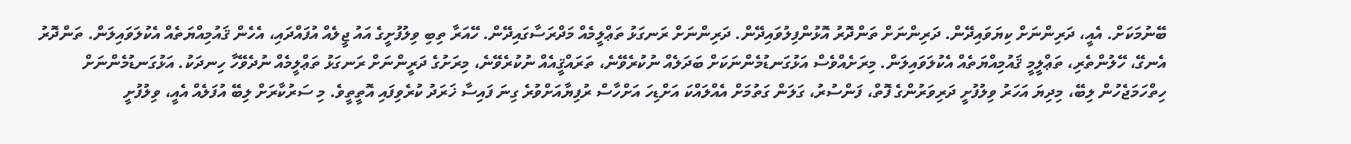ބޭނުމަކަށް. އެއީ، ދަރިންނަށް ކިޔަވައިދޭން. ދަރިންނަށް ތަންދޮރު އޮޅުންފިލުވައިދޭން. ދަރިންނަށް ރަނގަޅު ތަޢްލީމެއް މަދްރަސާގައިދޭން. ހޭއަރާ ތިބި ވިލުފުށީގެ އައު ޖީލެއް އުފައްދައި، އެހެން ޤައުމިއްޔަތެއް އެކުލަވައިލަން. ތަންދޮރު އެނގޭ، ހޭލުންތެރި، ތަޢްލީމީ ޤައުމިއްޔަތެއް އެކުލަވައިލަން. މިރަށެއްވެސް އަޅުގަނޑުމެންނަކަށް ބަދަލެއް ނުކުރެވޭނެ، ތަރައްޤީއެއް ނުކުރެވޭނެ، މިރަށުގެ ދަރީންނަށް ރަނގަޅު ތަޢްލީމެއް ނުދެވޭހާ ހިނދަކު. އަޅުގަނޑުމެންނަށް ހިތްހަމަޖެހުން ލިބޭ، މިދިޔަ އަހަރު ވިލުފުށީ ދަރިވަރުންގެ ފޮތް، ފަންސުރު، ގަލަން ގަތުމަށް އެއްލައްކަ އަށްޑިހަ އަށްހާސް ރުފިޔާއަށްވުރެ ގިނަ ފައިސާ ޚަރަދު ކުރެވިފައި އޮތީތީވެ. މި ސަރުކާރަށް ލިބޭ އުފަލެއް އެއީ، ވިލުފުށީ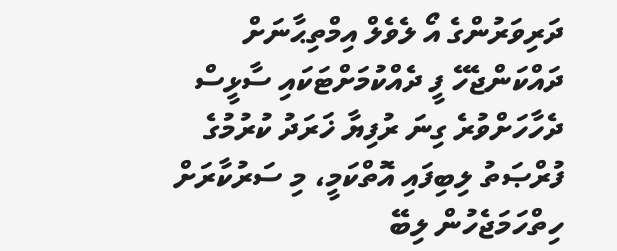ދަރިވަރުންގެ އޯ ލެވެލް އިމްތިޙާނަށް ދައްކަންޖެހޭ ފީ ދެއްކުމަށްޓަކައި ސާޅީސް ދެހާހަށްވުރެ ގިނަ ރުފިޔާ ޚަރަދު ކުރުމުގެ ފުރްޞަތު ލިބިފައި އޮތްކަމީ، މި ސަރުކާރަށް ހިތްހަމަޖެހުން ލިބޭ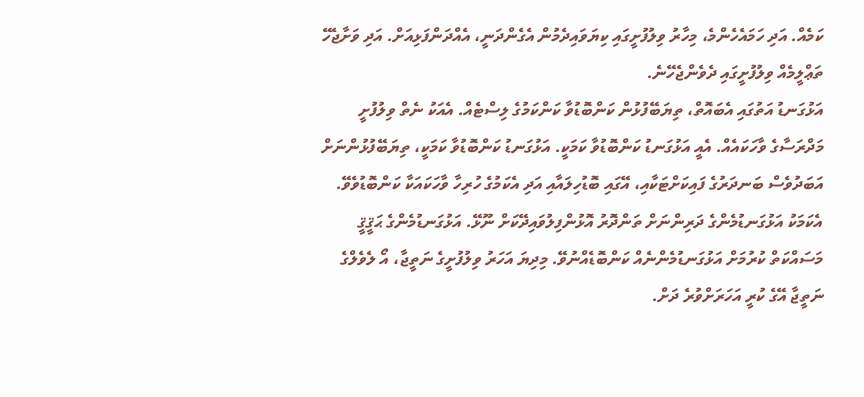ކަމެއް. އަދި ހަމައެހެންމެ، މިހާރު ވިލުފުށީގައި ކިޔަވައިދެމުން އެގެންދަނީ، އެއްދަންފަޅިއަށް. އަދި ވަށާޖެހޭ ތަޢްލީމެއް ވިލުފުށީގައި ދެވެންޖެހޭނެ.
އަޅުގަނޑު އަތުގައި އެބައޮތް، ތިޔަބޭފުޅުން ކަންބޮޑުވާ ކަންކަމުގެ ލިސްޓެއް. އެއަކު ނެތް ވިލުފުށީ މަދްރަސާގެ ވާހަކައެއް. އެއީ އަޅުގަނޑު ކަންބޮޑުވާ ކަމަކީ. އަޅުގަނޑު ކަންބޮޑުވާ ކަމަކީ، ތިޔަބޭފުޅުންނަށް އަބަދުވެސް ބަނދަރުގެ ފައިކަށްޓަކާއި، އޭގައި ބޮޑުހިލައާއި އަދި އެކަމުގެ ހުރިހާ ވާހަކައަކާ ކަންބޮޑުވެވޭ. އެކަމަކު އަޅުގަނޑުމެންގެ ދަރިންނަށް ތަންދޮރު އޮޅުންފިލުވައިދޭކަށް ނޫޅޭ. އަޅުގަނޑުމެންގެ ޙަޤީޤީ މަސައްކަތް ކުރުމަށް އަޅުގަނޑުމެންނެއް ކަންބޮޑެއްނުވޭ. މިދިޔަ އަހަރު ވިލުފުށީގެ ނަތީޖާ، އޯ ލެވެލްގެ ނަތީޖާ އޭގެ ކުރީ އަހަރަށްވުރެ ދަށް.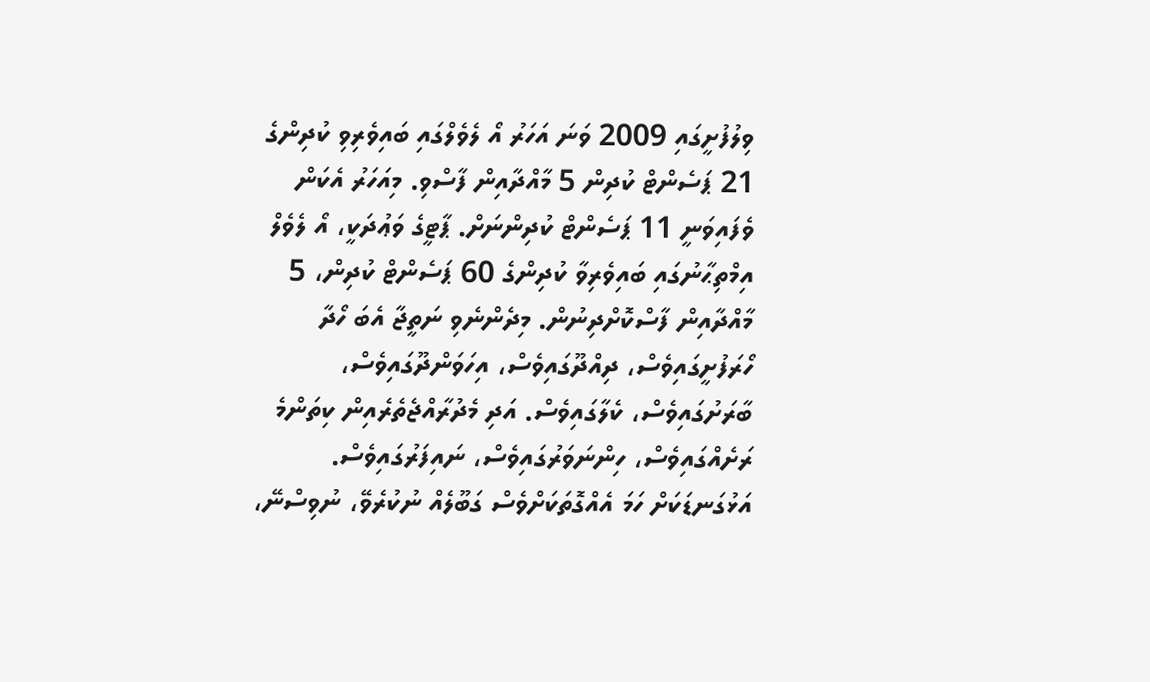ވިލުފުށީގައި 2009 ވަނަ އަހަރު އޯ ލެވެލްގައި ބައިވެރިވި ކުދިންގެ 21 ޕަސެންޓް ކުދިން 5 މާއްދާއިން ފާސްވި. މިއަހަރު އެކަން ވެފައިވަނީ 11 ޕަސެންޓް ކުދިންނަށް. ޕާޓީގެ ވަޢުދަކީ، އޯ ލެވެލް އިމްތިޙާނުގައި ބައިވެރިވާ ކުދިންގެ 60 ޕަސެންޓް ކުދިން، 5 މާއްދާއިން ފާސްކޮށްދިނުން. މިދެންނެވި ނަތީޖާ އެބަ ހޯދާ ހޯރަފުށީގައިވެސް، ދިއްދޫގައިވެސް، އިހަވަންދޫގައިވެސް، ބާރަށުގައިވެސް، ކެލާގައިވެސް. އަދި މެދުރާއްޖެތެރެއިން ކިތަންމެ ރަށެއްގައިވެސް، ހިންނަވަރުގައިވެސް، ނައިފަރުގައިވެސް. އަޅުގަނޑަކަށް ހަމަ އެއްގޮތަކަށްވެސް ގަބޫލެއް ނުކުރެވޭ، ނުވިސްނޭ،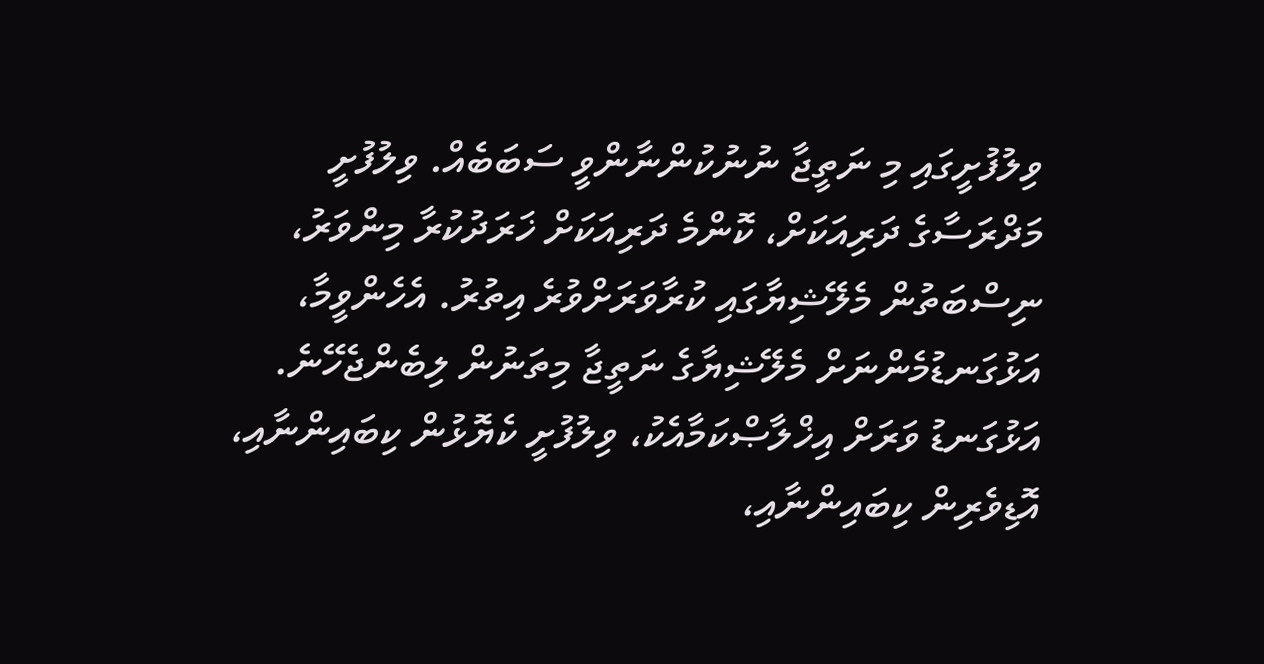ވިލުފުށީގައި މި ނަތީޖާ ނުނުކުންނާންވީ ސަބަބެއް. ވިލުފުށީ މަދްރަސާގެ ދަރިއަކަށް، ކޮންމެ ދަރިއަކަށް ޚަރަދުކުރާ މިންވަރު، ނިސްބަތުން މެލޭޝިޔާގައި ކުރާވަރަށްވުރެ އިތުރު. އެހެންވީމާ، އަޅުގަނޑުމެންނަށް މެލޭޝިޔާގެ ނަތީޖާ މިތަނުން ލިބެންޖެހޭނެ. އަޅުގަނޑު ވަރަށް އިޚްލާޞްކަމާއެކު، ވިލުފުށީ ކެޔޮޅުން ކިބައިންނާއި، އޮޑިވެރިން ކިބައިންނާއި،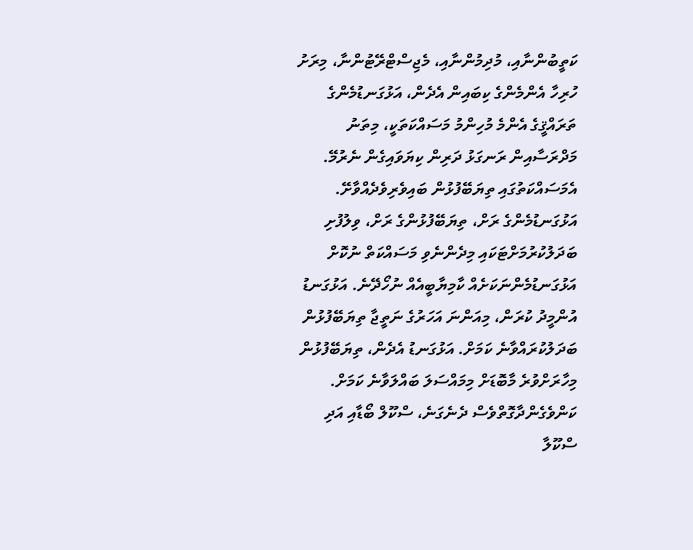ކަތީބުންނާއި، މުދިމުންނާއި، މެޖިސްޓްރޭޓުންނާ، މިރަށު ހުރިހާ އެންމެންގެ ކިބައިން އެދެން، އަޅުގަނޑުމެންގެ ތަރައްޤީގެ އެންމެ މުހިންމު މަސައްކަތަކީ، މިތަނު މަދްރަސާއިން ރަނގަޅު ދަރިން ކިޔަވައިގެން ނެރުމޭ. އެމަސައްކަތުގައި ތިޔަބޭފުޅުން ބައިވެރިވެދެއްވާށޭ. އަޅުގަނޑުމެންގެ ރަށް، ތިޔަބޭފުޅުންގެ ރަށް، ވިލުފުށި ބަދަލުކުރުމަށްޓަކައި މިދެންނެވި މަސައްކަތް ނުކޮށް އަޅުގަނޑުމެންނަކަށެއް ކާމިޔާބީއެއް ނުހޯދޭނެ. އަޅުގަނޑު އުންމީދު ކުރަން، މިއަންނަ އަހަރުގެ ނަތީޖާ ތިޔަބޭފުޅުން ބަދަލުކުރައްވާނެ ކަމަށް. އަޅުގަނޑު އެދެން، ތިޔަބޭފުޅުން މިހާރަށްވުރެ މާބޮޑަށް މިމައްސަލަ ބައްލަވާނެ ކަމަށް. ކަންވެގެންދާގޮތްވެސް ދެނެގަނެ، ސްކޫލް ބޯޑާއި އަދި ސްކޫލާ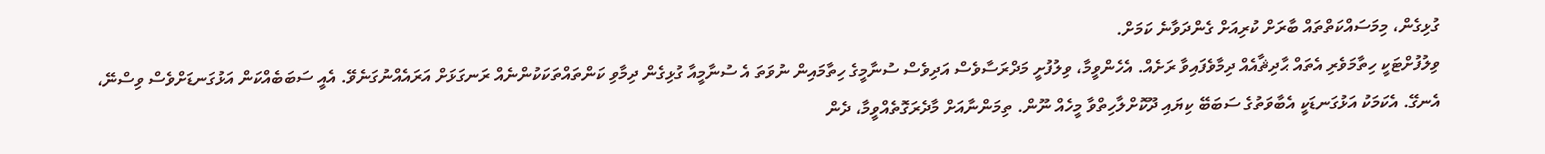ގުޅިގެން، މިމަސައްކަތްތައް ބާރަށް ކުރިއަށް ގެންދަވާނެ ކަމަށް.
ވިލުފުށްޓަކީ ހިތާމަވެރި އެތައް ޙާދިޘާއެއް ދިމާވެފައިވާ ރަށެއް. އެހެންވީމާ، ވިލުފުށީ މަދްރަސާވެސް އަދިވެސް ސުނާމީގެ ހިތާމައިން ނުވަތަ އެ ސުނާމީއާ ގުޅިގެން ދިމާވި ކަންތައްތަކަކުންނެއް ރަނގަޅަށް އަރައެއްނުގަނެވޭ. އެއީ ސަބަބެއްކަން އަޅުގަނޑަށްވެސް ވިސްނޭ، އެނގޭ. އެކަމަކު އަޅުގަނޑަކީ އެބާވަތުގެ ސަބަބޭ ކިޔައި ދޫކޮށްލާހިތްވާ މީހެއް ނޫން. ތިމަންނާއަށް މާދެރަގޮތެއްވީމާ، ދެން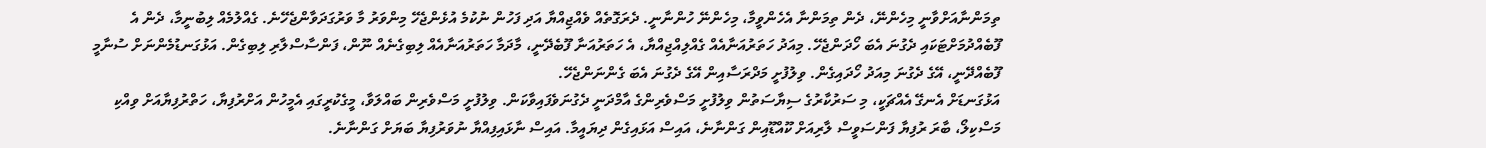ތިމަންނާއަށްވާނީ މިހެންނޭ، ދެން ތިމަންނާ އެހެންވީމާ، މިހެންނޭ ހުންނާނީ. ދެރަގޮތެއް ވެއްޖިއްޔާ އަދި ފަހުން ނުކުމެ އުޅެންޖެހޭ މިންވަރު މާ ވަރުގަދަވާންޖެހޭނެ. ގެއްލުމެއް ލިބުނީމާ، ދެން އެ ފޫބެއްދުމަށްޓަކައި ދެގުނަ އެބަ ހޯދަންޖެހޭ. މިއަދު ހަތަރުއަނާއެއް ގެއްލިއްޖިއްޔާ، އެ ހަތަރުއަނާ ފޫބެދޭނީ، މާދަމާ ހަތަރުއަނާއެއް ލިބިގެނެއް ނޫން، ފަންސާސްލާރި ލިބިގެން. އަޅުގަނޑުމެންނަށް ސުނާމީ ފޫބެއްދޭނީ، އޭގެ ދެގުނަ މިއަދު ހޯދައިގެން. ވިލުފުށީ މަދްރަސާއިން އޭގެ ދެގުނަ އެބަ ގެންނަންޖެހޭ.
އަޅުގަނޑަށް އެނގޭ އެއްޗަކީ، މި ސަރުކާރުގެ ސިޔާސަތުން ވިލުފުށީ މަސްވެރިންގެ އާމްދަނީ ދެގުނަވެފައިވާކަން. ވިލުފުށީ މަސްވެރިން ބައްލަވާ، މީގެކުރީގައި އެމީހުން އަށްރުފިޔާ، ހަތްރުފިޔާއަށް ވިއްކި މަސްކިލޯ، ބާރަ ރުފިޔާ ފަންސަވީސް ލާރިއަށް ކޫއްޑޫއިން ގަންނާނެ، އައިސް އަޅައިގެން ދިޔައީމާ. އައިސް ނާޅައިފިއްޔާ ނުވަރުފިޔާ ބަޔަށް ގަންނާނެ.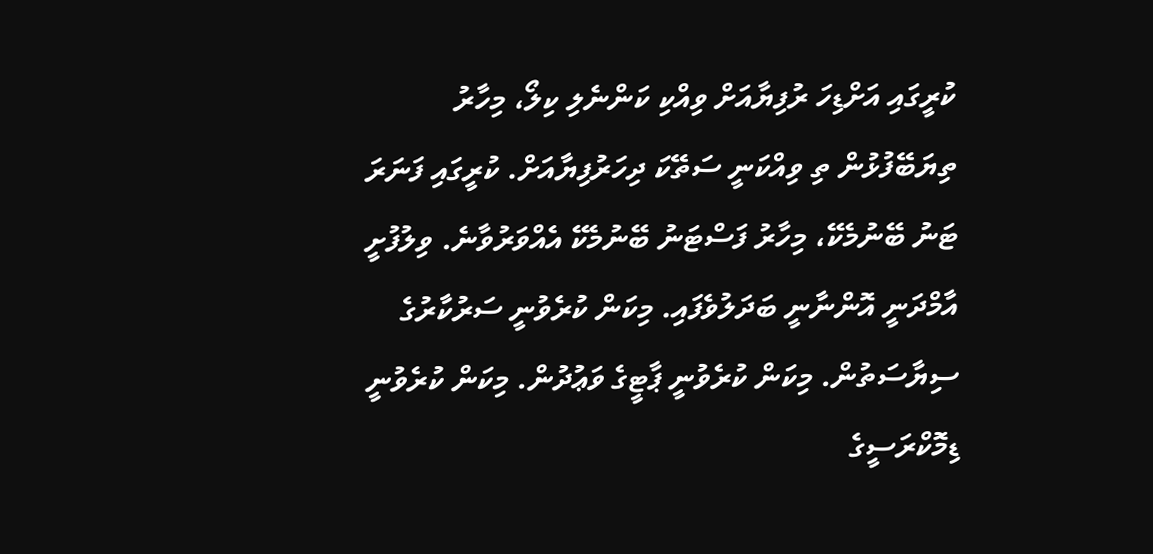ކުރީގައި އަށްޑިހަ ރުފިޔާއަށް ވިއްކި ކަންނެލި ކިލޯ، މިހާރު ތިޔަބޭފުޅުން ތި ވިއްކަނީ ސަތޭކަ ދިހަރުފިޔާއަށް. ކުރީގައި ފަނަރަ ޓަނު ބޭނުމެކޭ، މިހާރު ފަސްޓަނު ބޭނުމެކޭ އެއްވަރުވާނެ. ވިލުފުށީ އާމްދަނީ އޮންނާނީ ބަދަލުވެފައި. މިކަން ކުރެވުނީ ސަރުކާރުގެ ސިޔާސަތުން. މިކަން ކުރެވުނީ ޕާޓީގެ ވަޢުދުން. މިކަން ކުރެވުނީ ޑިމޮކްރަސީގެ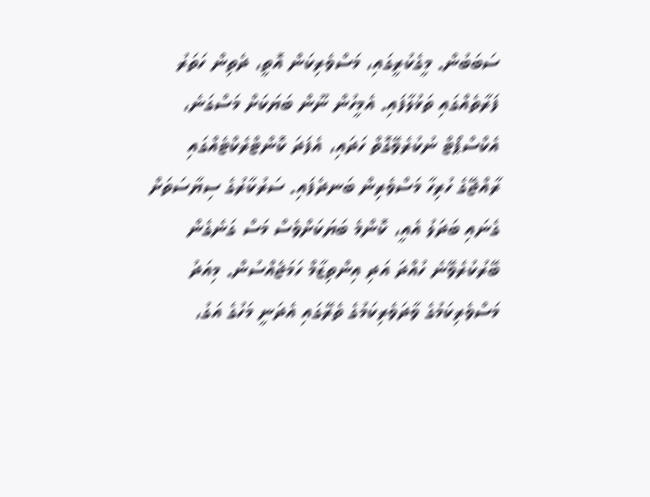ސަބަބުން. މީގެކުރީގައި، މަސްވެރިކަން އޮތީ، ދެތިން ހަތަރު ފަރާތެއްގައި ތަޅުލާފައި. އެމީހުން ނޫން ބަޔަކަށް މަސްގަނެ، އެކްސްޕޯޓް ނުކުރެވޭގޮތް ހަދައި، އެފަދަ ކޮންޓްރެކްޓެއްގައި ރާއްޖޭގެ ހުރިހާ މަސްވެރިން ބަނދެފައި. ސަރުކާރުގެ ސިޔާސަތަށް ގެނައި ބަދަލު އެއީ، ކޮންމެ ބަޔަކަށްވެސް މަސް ގަނެގެން ބޭރުކުރެވޭނެ ހުއްދަ އަދި އިންތިޒާމް ހަމަޖެއްސުން. މިއަދު މަސްވެރިކަމުގެ ވާދަވެރިކަމުގެ ތެރޭގައި އެދަނީ މަހުގެ އަގު،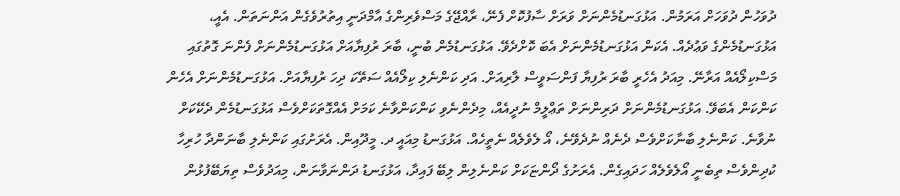ދުވަހުން ދުވަހަށް އަރަމުން. އަޅުގަނޑުމެންނަށް ވަރަށް ސާފުކޮށް ފެނޭ، ރާއްޖޭގެ މަސްވެރިންގެ އާމްދަނީ އިތުރުވެގެން އަންނަތަން. އެއީ، އަޅުގަނޑުމެންގެ ވަޢުދެއް. އެކަން އަޅުގަނޑުމެންނަށް އެބަ ކޮށްދެވޭ. އަޅުގަނޑުމެން ބުނީ، ބާރަ ރުފިޔާއަށް އަޅުގަނޑުމެންނަށް ފެންނަ ގޮތުގައި މަސްކިލޯއެއް އަރާނޭ. މިއަދު އެހެރީ ބާރަ ރުފިޔާ ފަންސަވީސް ލާރިއަށް. އަދި ކަންނެލި ކިލޯއެއް ސަތޭކަ ދިހަ ރުފިޔާއަށް. އަޅުގަނޑުމެންނަށް އެހެން ކަންކަން އެބަވޭ. އަޅުގަނޑުމެންނަށް ދަރިންނަށް ތަޢްލީމް ނުދީއެއް، މިދެންނެވި ކަންކަންވާނެ ކަމަށް އެއްގޮތަކަށްވެސް އަޅުގަނޑުމެން ދެކޭކަށް ނުވާނެ. ކަންނެލި ބާނާކަށްވެސް ދެނެއް ނުދެވޭނެ، އޯ ލެވެލެއް ނެތީހެއް. އަޅުގަނޑު މިއައީ ދ. މީދޫއިން. އެރަށުގައި ކަންނެލި ބާނަންދާ ހުރިހާ ކުދިންވެސް ތިބެނީ އޯލެވެލެއް ހަދައިގެން. އެރަށުގެ ދޯންޏަކަށް ކަންނެލިން ލިބޭ ފައިދާ، އަޅުގަނޑު ދަންނަވާނަން، މިއަދުވެސް ތިޔަބޭފުޅުން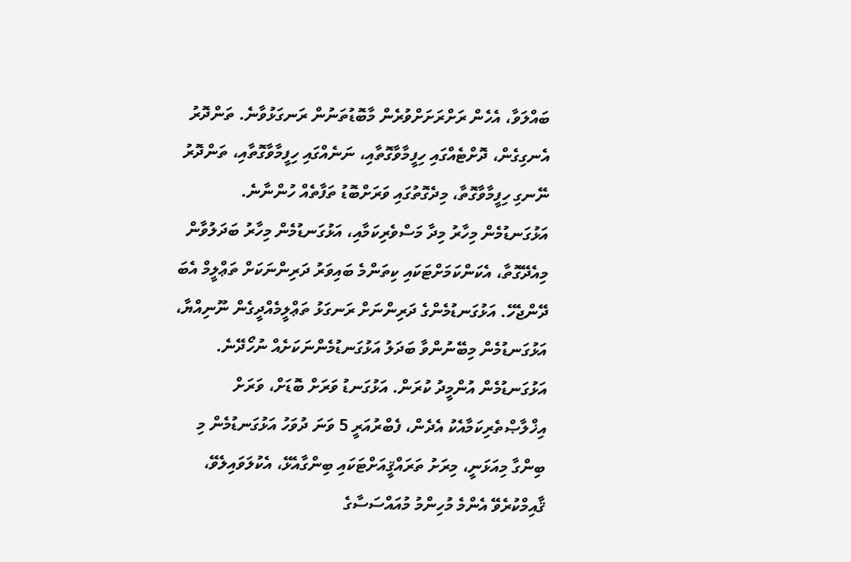ބައްލަވާ، އެހެން ރަށްރަށަށްވުރެން މާބޮޑުތަނުން ރަނގަޅުވާނެ. ތަންދޮރު އެނގިގެން، ދޮށްޓެއްގައި ހިފީމާވާގޮތާއި، ނަނެއްގައި ހިފީމާވާގޮތާއި، ތަންދޮރު ނޭނގި ހިފީމާވާގޮތާ، މިދެގޮތުގައި ވަރަށްބޮޑު ތަފާތެއް ހުންނާނެ. އަޅުގަނޑުމެން މިހާރު މިދާ މަސްވެރިކަމާއި، އަޅުގަނޑުމެން މިހާރު ބަދަލުވާން މިއެދޭގޮތާ، އެކަންކަމަށްޓަކައި ކިތަންމެ ބައިވަރު ދަރިންނަކަށް ތަޢްލީމް އެބަ ދޭންޖެހޭ. އަޅުގަނޑުމެންގެ ދަރިންނަށް ރަނގަޅު ތަޢްލީމެއްދީގެން ނޫނިއްޔާ، އަޅުގަނޑުމެން މިބޭނުންވާ ބަދަލު އަޅުގަނޑުމެންނަކަށެއް ނުހޯދޭނެ.
އަޅުގަނޑުމެން އުންމީދު ކުރަން. އަޅުގަނޑު ވަރަށް ބޮޑަށް، ވަރަށް އިޚްލާޞްތެރިކަމާއެކު އެދެން، ފެބްރުއަރީ 5 ވަނަ ދުވަހު އަޅުގަނޑުމެން މި ބިންގާ މިއަޅަނީ، މިރަށު ތަރައްޤީއަށްޓަކައި ބިންގާއެޅޭ، އެކުލަވައިލެވޭ، ޤާއިމްކުރެވޭ އެންމެ މުހިންމު މުއައްސަސާގެ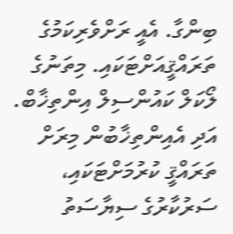ބިންގާ. އެއީ ރަށްވެރިކަމުގެ ތަރައްޤީއަށްޓަކައި. މިތަނުގެ ލޯކަލް ކައުންސިލް އިންތިޚާބް. އަދި އެއިންތިޚާބުން މިރަށް ތަރައްޤީ ކުރުމަށްޓަކައި، ސަރުކާރުގެ ސިޔާސަތު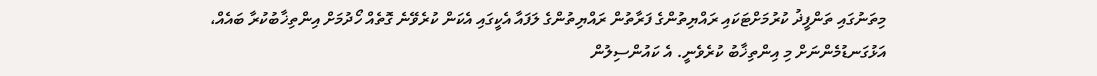މިތަނުގައި ތަންފީޛު ކުރުމަށްޓަކައި ރައްޔިތުންގެ ފަރާތުން ރައްޔިތުންގެ ލަފައާ އެކީގައި އެކަން ކުރެވޭނެ ގޮތެއް ހޯދުމަށް އިންތިޚާބުކުރާ ބައެއް، އަޅުގަނޑުމެންނަށް މި އިންތިޚާބު ކުރެވެނީ. އެ ކައުންސިލުން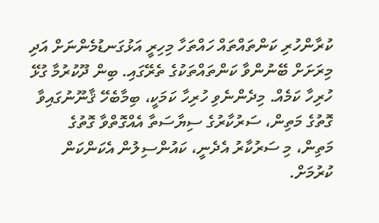ކުރާންހުރި ކަންތައްތައް ހައްތަހާ މިހިރީ އަޅުގަނޑުމެންނަށް އަދި މިރަށަށް ބޭނުންވާ ކަންތައްތަކުގެ ތެރޭގައި. ބިން ދޫކުރުމާ ގުޅޭ ހުރިހާ ކަމެއް. މިދެންނެވި ހުރިހާ ކަމަކީ، ބިމާބެހޭ ޤާނޫނުގައިވާ ގޮތުގެ މަތިން، ސަރުކާރުގެ ސިޔާސަތާ އެއްގޮތްވާ ގޮތުގެ މަތިން، މި ސަރުކާރު އެދެނީ، ކައުންސިލުން އެކަންކަން ކުރުމަށް.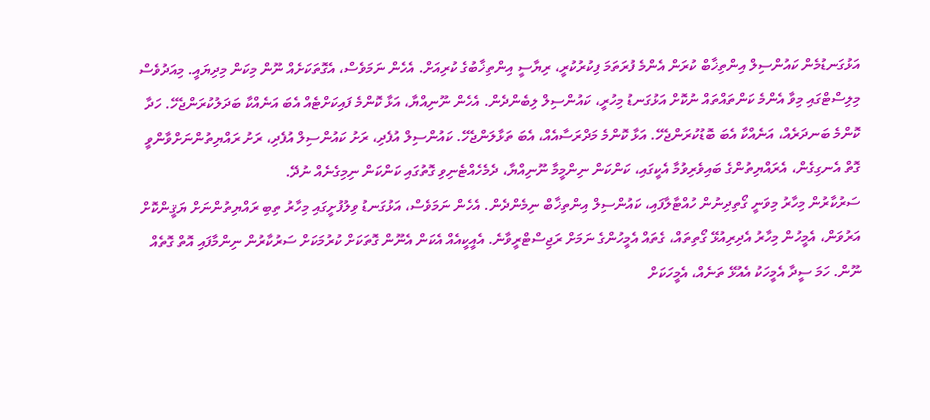އަޅުގަނޑުމެން ކައުންސިލް އިންތިޚާބް ކުރަން އެންމެ ފުރަތަމަ ފިކުރުކުރީ، ރިޔާސީ އިންތިޚާބުގެ ކުރިއަށް. އެހެން ނަމަވެސް، އެގޮތަކަށެއް ނޫން މިކަން މިދިޔައީ. މިއަދުވެސް މިލިސްޓްގައި މިވާ އެންމެ ކަންތައްތައް ނުކޮށް އަޅުގަނޑު މިހުރީ، ކައުންސިލް ލިބެންދެން. އެހެން ނޫނިއްޔާ، އަޅާ ކޮންމެ ފައިކަށްޓެއް އެބަ އަނެއްކާ ބަދަލުކުރަންޖެހޭ. ހަދާ ކޮންމެ ބަނދަރެއް، އަނެއްކާ އެބަ ބޮޑުކުރަންޖެހޭ. އަޅާ ކޮންމެ މަދްރަސާއެއް، އެބަ ތަޅާލަންޖެހޭ. ކައުންސިލް އުފެދި، ރަށު ކައުންސިލް އުފެދި، ރަށު ރައްޔިތުންނަށްވާންވީ ގޮތް އެނގިގެން، އެރައްޔިތުންގެ ބައިވެރިވުމާ އެކީގައި، ކަންކަން ނިންމީމާ ނޫނިއްޔާ، ދެމެހެއްޓެނިވި ގޮތުގައި ކަންކަން ނިމިގެނެއް ނުދޭ.
ސަރުކާރުން މިހާރު މިވަނީ ގޯތިދިނުން ހުއްޓާލާފައި، ކައުންސިލް އިންތިޚާބް ނިމެންދެން. އެހެން ނަމަވެސް، އަޅުގަނޑު ވިލުފުށީގައި މިހާރު ތިބި ރައްޔިތުންނަށް ޔަޤީންކޮށް އަރުވަން، އެމީހުން މިހާރު އެދިރިއުޅޭ ގޯތިތައް، ގެތައް އެމީހުންގެ ނަމަށް ރަޖިސްޓްރީވާނެ. އެއީކީއެއް އެކަން އެނޫން ގޮތަކަށް ކުރުމަކަށް ސަރުކާރުން ނިންމާފައި އޮތް ގޮތެއް ނޫން. ހަމަ ސީދާ އެމީހަކު އެއުޅޭ ތަނެއް، އެމީހަކަށް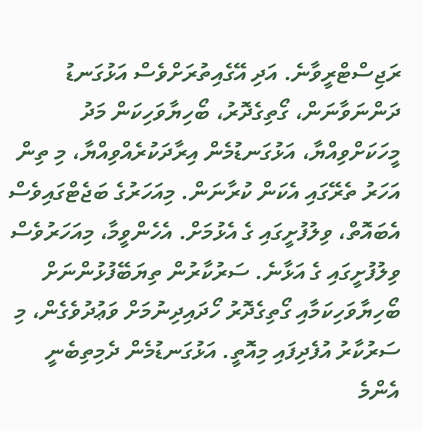ރަޖިސްޓްރީވާނެ. އަދި އޭގެއިތުރަށްވެސް އަޅުގަނޑު ދަންނަވާނަން، ގޯތިގެދޮރު، ބޯހިޔާވަހިކަން މަދު މީހަކަށްވިއްޔާ، އަޅުގަނޑުމެން އިރާދަކުރެއްވިއްޔާ، މި ތިން އަހަރު ތެރޭގައި އެކަން ކުރާނަން. މިއަހަރުގެ ބަޖެޓްގައިވެސް އެބައޮތް، ވިލުފުށީގައި ގެ އެޅުމަށް. އެހެންވީމާ، މިއަހަރުވެސް ވިލުފުށީގައި ގެ އަޅާނެ. ސަރުކާރުން ތިޔަބޭފުޅުންނަށް ބޯހިޔާވަހިކަމާއި ގޯތިގެދޮރު ހޯދައިދިނުމަށް ވަޢުދުވެގެން، މި ސަރުކާރު އުފެދިފައި މިއޮތީ. އަޅުގަނޑުމެން ދެމިތިބެނީ އެންމެ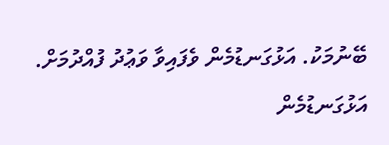ބޭނުމަކު. އަޅުގަނޑުމެން ވެފައިވާ ވަޢުދު ފުއްދުމަށް. އަޅުގަނޑުމެން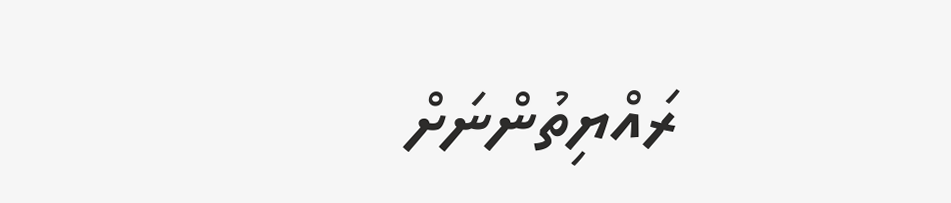ރައްޔިތުންނަށް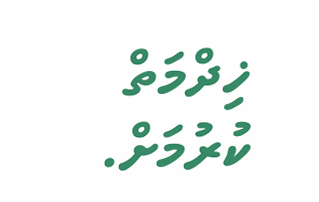ޚިދްމަތް ކުރުމަށް.